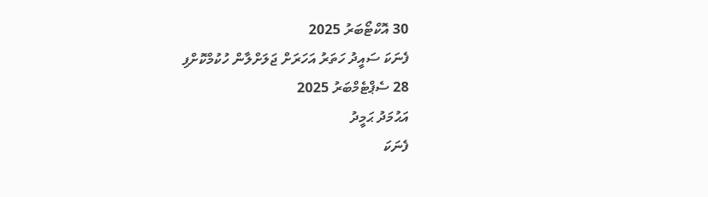30 އޮކްޓޯބަރު 2025
ފެނަކަ ސައީދު ހަތަރު އަހަރަށް ޖަލަށްލާން ހުކުމްކޮށްފި
28 ސެޕްޓެމްބަރު 2025
އަޙުމަދު ޙަމީދު
ފެނަކަ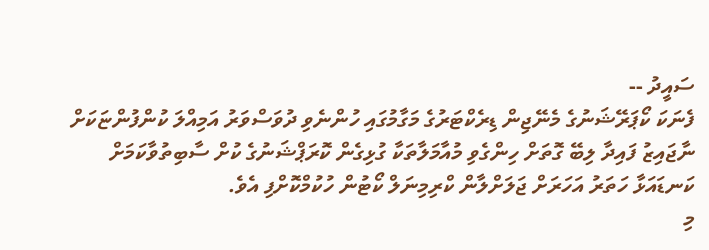ސައީދު --
ފެނަކަ ކޯޕަރޭޝަނުގެ މެނޭޖިން ޑިރެކްޓަރުގެ މަގާމުގައި ހުންނެވި ދުވަސްވަރު އަމިއްލަ ކުންފުންޏަކަށް ނާޖައިޒު ފައިދާ ލިބޭ ގޮތަށް ހިންގެވި މުއާމަލާތަކާ ގުޅިގެން ކޮރަޕްޝަނުގެ ކުށް ސާބިތުވާކަމަށް ކަނޑައަޅާ ހަތަރު އަހަރަށް ޖަލަށްލާން ކްރިމިނަލް ކޯޓުން ހުކުމްކޮށްފި އެވެ.
މި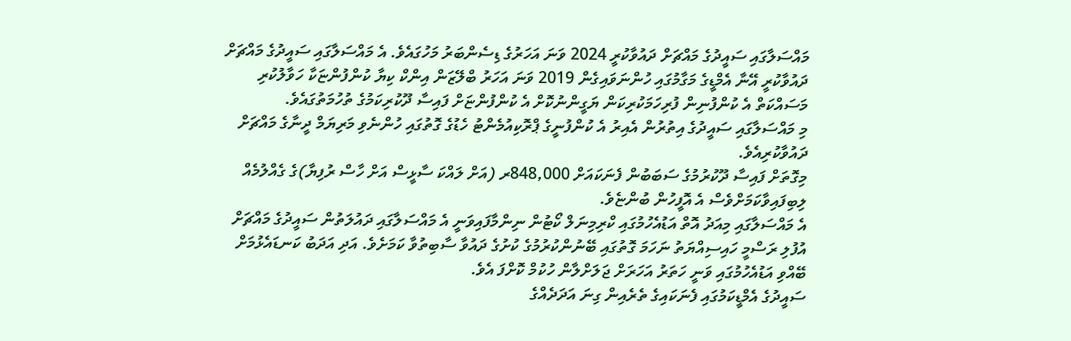މައްސަލާގައި ސައީދުގެ މައްޗަށް ދައުވާކުރީ 2024 ވަނަ އަހަރުގެ ޑިސެންބަރު މަހުގައެވެ. އެ މައްސަލާގައި ސައީދުގެ މައްޗަށް ދައުވާކުރީ އޭނާ އެމްޑީގެ މަގާމުގައި ހުންނަވައިގެން 2019 ވަނަ އަހަރު ބްލޭޒަން އިންކް ކިޔާ ކުންފުންޏަކާ ހަވާލުކުރި މަސައްކަތް އެ ކުންފުނިން ފުރިހަމަކުރިކަން ޔަގީންނުކޮށް އެ ކުންފުންޏަށް ފައިސާ ދޫކުރިކަމުގެ ތުހުމަތުގައެވެ.
މި މައްސަލާގައި ސައީދުގެ އިތުރުން އެއިރު އެ ކުންފުނީގެ ޕްރޮކިއުމެންޓު ހެޑުގެ ގޮތުގައި ހުންނެވި މަރިޔަމް ދީނާގެ މައްޗަށް ދައުވާކުރިއެވެ.
މިގޮތަށް ފައިސާ ދޫކުރުމުގެ ސަބަބުން ފެނަކައަށް 848,000ރ (އަށް ލައްކަ ސާޅީސް އަށް ހާސް ރުފިޔާ)ގެ ގެއްލުމެއް ލިބިފައިވާކަމަށްވެސް އެ އޮފީހުން ބުންޏެވެ.
އެ މައްސަލާގައި މިއަދު އޮތް އަޑުއެހުމުގައި ކްރިމިނަލް ކޯޓުން ނިންމާފައިވަނީ އެ މައްސަލާގައި ދައުލަތުން ސައީދުގެ މައްޗަށް އުފުލި ރަސްމީ ހައިސިއްޔަތު ނަހަމަ ގޮތުގައި ބޭނުންކުރުމުގެ ކުށުގެ ދައުވާ ސާބިތުވާ ކަމަށެވެ. އަދި އަދަބު ކަނޑައެޅުމަށް ބޭއްވި އަޑުއެހުމުގައި ވަނީ ހަތަރު އަހަރަށް ޖަލަށްލާން ހުކުމް ކޮށްފަ އެވެ.
ސައީދުގެ އެމްޑީކަމުގައި ފެނަކައިގެ ތެރެއިން ގިނަ އަދަދެއްގެ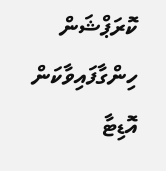ކޮރަޕްޝަން ހިންގާފައިވާކަން އޮޑިޓާ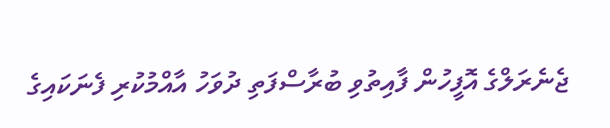ޖެނެރަލްގެ އޮފީހުން ފާއިތުވި ބުރާސްފަތި ދުވަހު އާއްމުކުރި ފެނަކައިގެ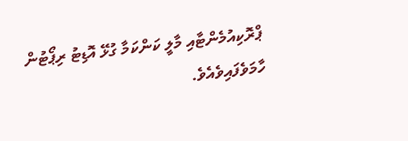ޕްރޮކިއުމެންޓާއި މާލީ ކަންކަމާ ގުޅޭ އޮޑިޓު ރިޕޯޓުން ހާމަވެފައިވެއެވެ.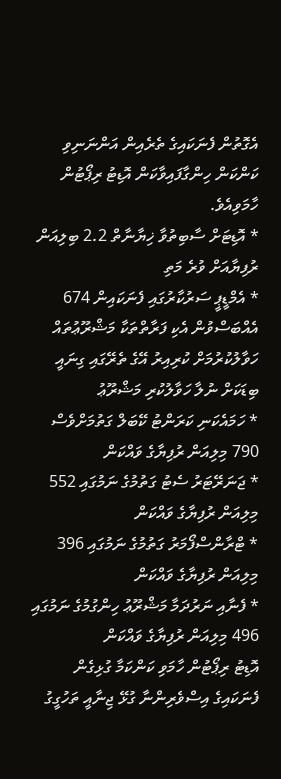އެގޮތުން ފެނަކައިގެ ތެރެއިން އަންނަނިވި ކަންކަން ހިންގާފައިވާކަން އޮޑިޓު ރިޕޯޓުން ހާމަވިއެވެ.
* އޮޑިޓަށް ސާބިތުވާ ޚިޔާނާތް 2.2 ބިލިއަން ރުފިޔާއަށް ވުރެ މަތި
* އެމްޑީޕީ ސަރުކާރުގައި ފެނަކައިން 674 އެއްބަސްވުން އެކި ފަރާތްތަކާ މަޝްރޫޢުތައް ހަވާލުކުރުމަށް ކުރިއިރު އޭގެ ތެރޭގައި ގިނައީ ބިޑަކަށް ނުލާ ހަވާލުކުރި މަޝްރޫޢު
* ހަމައެކަނި ކަރަންޓު ކޭބަލް ގަތުމަށްވެސް 790 މިލިއަން ރުފިޔާގެ ވައްކަން
* ޖަނަރޭޓަރު ސެޓު ގަތުމުގެ ނަމުގައި 552 މިލިއަން ރުފިޔާގެ ވައްކަން
* ޓްރާންސްފޯމަރު ގަތުމުގެ ނަމުގައި 396 މިލިއަން ރުފިޔާގެ ވައްކަން
* ފެނާއި ނަރުދަމާ މަޝްރޫޢު ހިންގުމުގެ ނަމުގައި 496 މިލިއަން ރުފިޔާގެ ވައްކަން
އޮޑިޓު ރިޕޯޓުން ހާމަވި ކަންކަމާ ގުޅިގެން ފެނަކައިގެ އިސްވެރިންނާ ގުޅޭ ޖިނާއީ ތަހުގީގު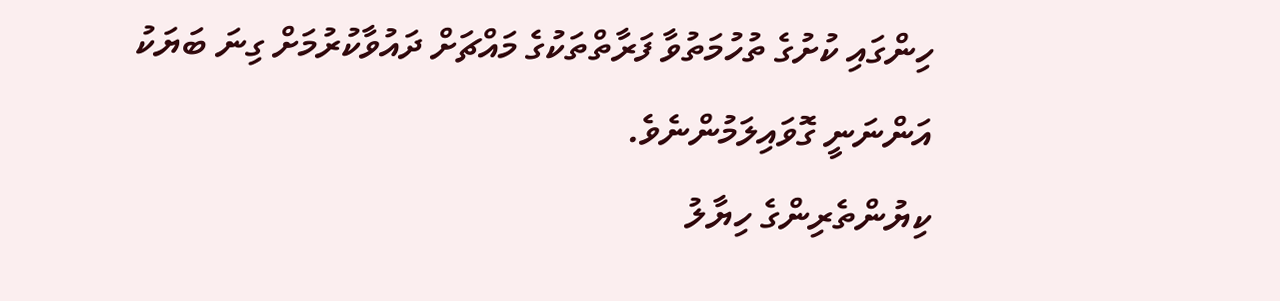ހިންގައި ކުށުގެ ތުހުމަތުވާ ފަރާތްތަކުގެ މައްޗަށް ދައުވާކުރުމަށް ގިނަ ބަޔަކު އަންނަނީ ގޮވައިލަމުންނެވެ.
ކިޔުންތެރިންގެ ހިޔާލު